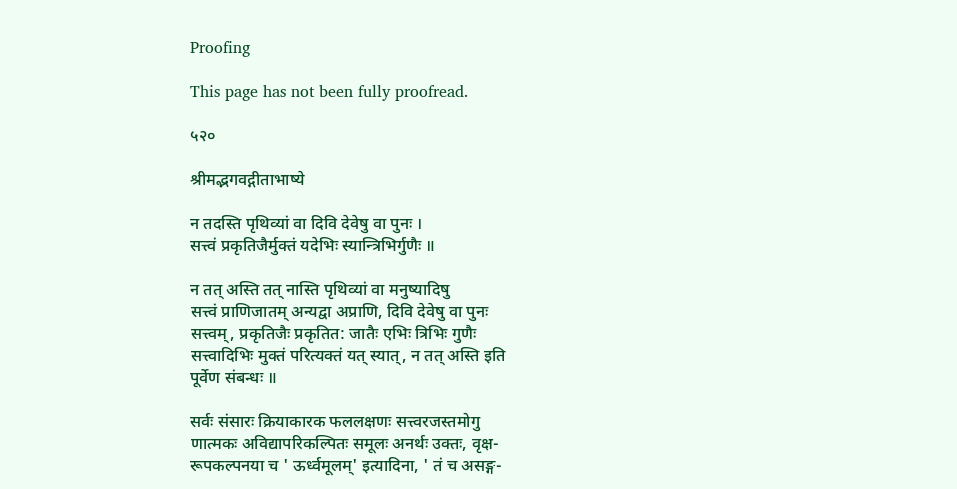Proofing

This page has not been fully proofread.

५२०

श्रीमद्भगवद्गीताभाष्ये

न तदस्ति पृथिव्यां वा दिवि देवेषु वा पुनः ।
सत्त्वं प्रकृतिजैर्मुक्तं यदेभिः स्यान्त्रिभिर्गुणैः ॥

न तत् अस्ति तत् नास्ति पृथिव्यां वा मनुष्यादिषु
सत्त्वं प्राणिजातम् अन्यद्वा अप्राणि, दिवि देवेषु वा पुनः
सत्त्वम्, प्रकृतिजैः प्रकृतित: जातैः एभिः त्रिभिः गुणैः
सत्त्वादिभिः मुक्तं परित्यक्तं यत् स्यात्, न तत् अस्ति इति
पूर्वेण संबन्धः ॥

सर्वः संसारः क्रियाकारक फललक्षणः सत्त्वरजस्तमोगु
णात्मकः अविद्यापरिकल्पितः समूलः अनर्थः उक्तः, वृक्ष-
रूपकल्पनया च ' ऊर्ध्वमूलम्' इत्यादिना, ' तं च असङ्ग-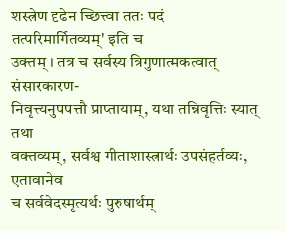शस्त्रेण दृढेन च्छित्त्वा ततः पदं तत्परिमार्गितव्यम्' इति च
उक्तम् । तत्र च सर्वस्य त्रिगुणात्मकत्वात् संसारकारण-
निवृत्त्यनुपपत्तौ प्राप्तायाम्, यथा तन्निवृत्तिः स्यात् तथा
वक्तव्यम्, सर्वश्व गीताशास्त्रार्थः उपसंहर्तव्यः, एतावानेव
च सर्ववेदस्मृत्यर्थः पुरुषार्थम्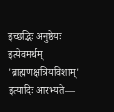इच्छद्भिः अनुष्ठेयः इत्येवमर्थम्
'ब्राह्मणक्षत्रियविशाम्' इत्यादिः आरभ्यते—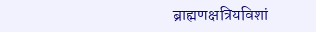ब्राह्मणक्षत्रियविशां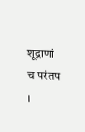शूद्राणां च परंतप ।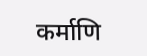कर्माणि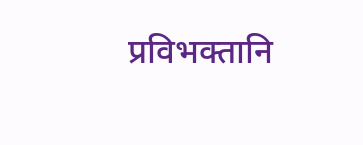प्रविभक्तानि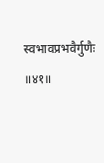स्वभावप्रभवैर्गुणैः ॥४१॥